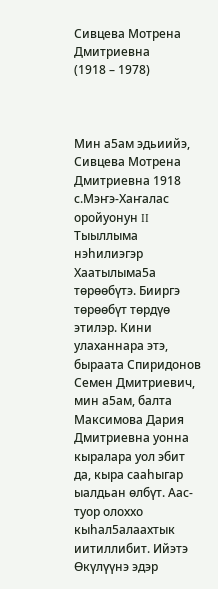Сивцева Мотрена Дмитриевна
(1918 – 1978)



Мин а5ам эдьиийэ, Сивцева Мотрена Дмитриевна 1918 с.Мэҥэ-Хаҥалас оройуонун II Тыыллыма нэhилиэгэр Хаатылыма5а төрөөбүтэ. Бииргэ төрөөбүт төрдүө этилэр. Кини улаханнара этэ, быраата Спиридонов Семен Дмитриевич, мин а5ам, балта Максимова Дария Дмитриевна уонна кыралара уол эбит да, кыра сааhыгар ыалдьан өлбүт. Аас-туор олоххо кыhал5алаахтык иитиллибит. Ийэтэ  Өкүлүүнэ эдэр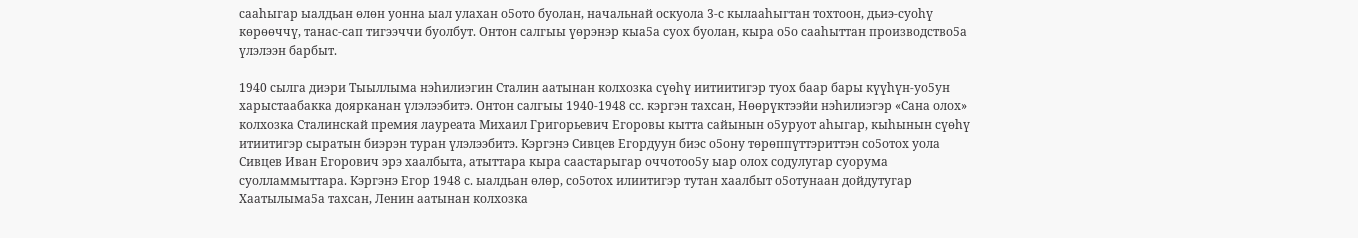сааhыгар ыалдьан өлөн уонна ыал улахан о5ото буолан, начальнай оскуола 3-с кылааhыгтан тохтоон, дьиэ-суоhү көрөөччү, танас-сап тигээччи буолбут. Онтон салгыы үөрэнэр кыа5а суох буолан, кыра о5о сааhыттан производство5а үлэлээн барбыт.

1940 сылга диэри Тыыллыма нэhилиэгин Сталин аатынан колхозка сүөhү иитиитигэр туох баар бары күүhүн-уо5ун харыстаабакка доярканан үлэлээбитэ. Онтон салгыы 1940-1948 сс. кэргэн тахсан, Нөөрүктээйи нэhилиэгэр «Сана олох» колхозка Сталинскай премия лауреата Михаил Григорьевич Егоровы кытта сайынын о5уруот аhыгар, кыhынын сүөhү итиитигэр сыратын биэрэн туран үлэлээбитэ. Кэргэнэ Сивцев Егордуун биэс о5ону төрөппүттэриттэн со5отох уола Сивцев Иван Егорович эрэ хаалбыта, атыттара кыра саастарыгар оччотоо5у ыар олох содулугар суорума суолламмыттара. Кэргэнэ Егор 1948 с. ыалдьан өлөр, со5отох илиитигэр тутан хаалбыт о5отунаан дойдутугар Хаатылыма5а тахсан, Ленин аатынан колхозка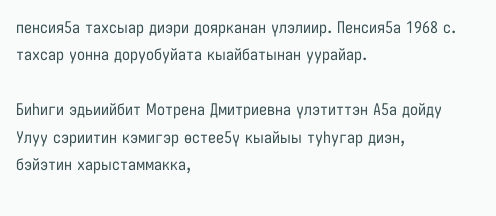пенсия5а тахсыар диэри доярканан үлэлиир. Пенсия5а 1968 с. тахсар уонна доруобуйата кыайбатынан уурайар.

Биhиги эдьиийбит Мотрена Дмитриевна үлэтиттэн А5а дойду Улуу сэриитин кэмигэр өстее5ү кыайыы туhугар диэн, бэйэтин харыстаммакка,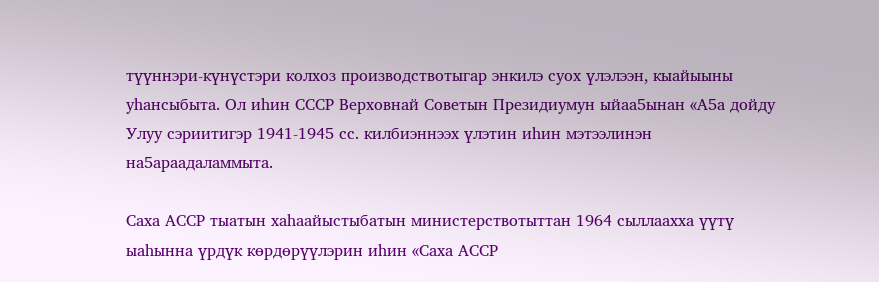түүннэри-күнүстэри колхоз производствотыгар энкилэ суох үлэлээн, кыайыыны уhансыбыта. Ол иhин СССР Верховнай Советын Президиумун ыйаа5ынан «А5а дойду Улуу сэриитигэр 1941-1945 сс. килбиэннээх үлэтин иhин мэтээлинэн на5араадаламмыта.

Саха АССР тыатын хаhаайыстыбатын министерствотыттан 1964 сыллаахха үүтү ыаhынна үрдүк көрдөрүүлэрин иhин «Саха АССР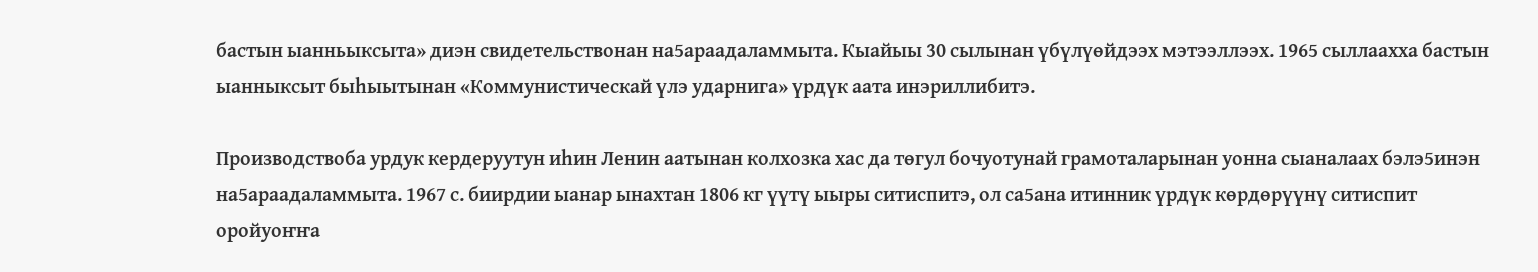бастын ыанньыксыта» диэн свидетельствонан на5араадаламмыта. Кыайыы 30 сылынан үбүлүөйдээх мэтээллээх. 1965 сыллаахха бастын ыанныксыт быhыытынан «Коммунистическай үлэ ударнига» үрдүк аата инэриллибитэ.

Производствоба урдук кердеруутун иhин Ленин аатынан колхозка хас да төгул бочуотунай грамоталарынан уонна сыаналаах бэлэ5инэн на5араадаламмыта. 1967 с. биирдии ыанар ынахтан 1806 кг үүтү ыыры ситиспитэ, ол са5ана итинник үрдүк көрдөрүүнү ситиспит оройуоҥҥа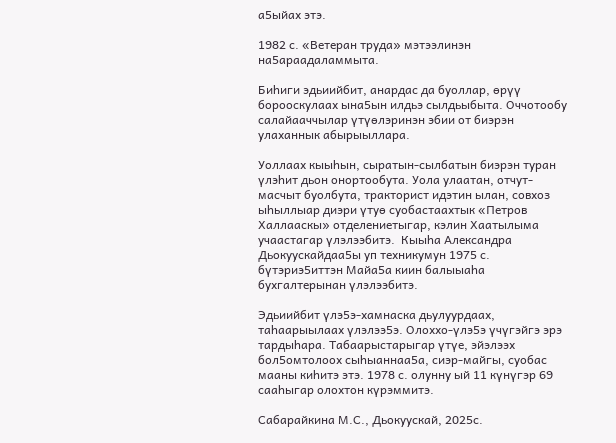а5ыйах этэ.

1982 с. «Ветеран труда» мэтээлинэн на5араадаламмыта.

Биhиги эдьиийбит, анардас да буоллар, өрүү борооскулаах ына5ын илдьэ сылдьыбыта. Оччотообу салайааччылар үтүөлэринэн эбии от биэрэн улаханнык абырыыллара.

Уоллаах кыыhын, сыратын-сылбатын биэрэн туран үлэhит дьон онортообута. Уола улаатан, отчут-масчыт буолбута, тракторист идэтин ылан, совхоз ыhыллыар диэри үтуө суобастаахтык «Петров Халлааскы» отделениетыгар, кэлин Хаатылыма учаастагар үлэлээбитэ.  Кыыhа Александра Дьокуускайдаа5ы уп техникумун 1975 с. бүтэриэ5иттэн Майа5а киин балыыаhа бухгалтерынан үлэлээбитэ.

Эдьиийбит үлэ5э-хамнаска дьулуурдаах, таhаарыылаах үлэлээ5э. Олоххо-үлэ5э үчүгэйгэ эрэ тардыhара. Табаарыстарыгар үтүе, эйэлээх бол5омтолоох сыhыаннаа5а, сиэр-майгы, суобас мааны киhитэ этэ. 1978 с. олунну ый 11 күнүгэр 69 сааhыгар олохтон күрэммитэ.

Сабарайкина М.С., Дьокуускай, 2025с.